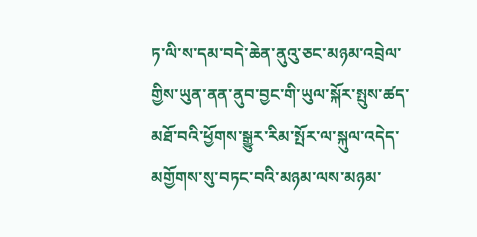ཏ་ལི་ས་དམ་བདེ་ཆེན་ནུའུ་ཅང་མཉམ་འབྲེལ་གྱིས་ཡུན་ནན་ནུབ་བྱང་གི་ཡུལ་སྐོར་སྤུས་ཚད་མཐོ་བའི་ཕྱོགས་སྒྱུར་རིམ་སྤོར་ལ་སྐུལ་འདེད་མགྱོགས་སུ་བཏང་བའི་མཉམ་ལས་མཉམ་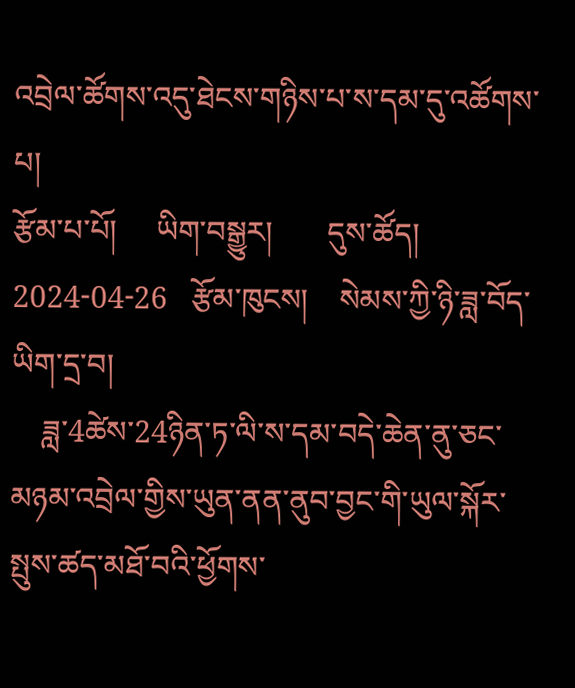འབྲེལ་ཚོགས་འདུ་ཐེངས་གཉིས་པ་ས་དམ་དུ་འཚོགས་པ།
རྩོམ་པ་པོ།     ཡིག་བསྒྱུར།       དུས་ཚོད།   2024-04-26   རྩོམ་ཁུངས།    སེམས་ཀྱི་ཉི་ཟླ་བོད་ཡིག་དྲ་བ།
    ཟླ་4ཚེས་24ཉིན་ཏ་ལི་ས་དམ་བདེ་ཆེན་ནུ་ཅང་མཉམ་འབྲེལ་གྱིས་ཡུན་ནན་ནུབ་བྱང་གི་ཡུལ་སྐོར་སྤུས་ཚད་མཐོ་བའི་ཕྱོགས་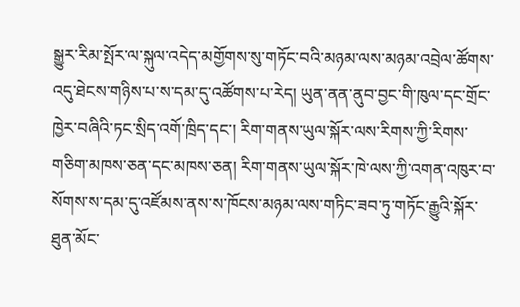སྒྱུར་རིམ་སྤོར་ལ་སྐུལ་འདེད་མགྱོགས་སུ་གཏོང་བའི་མཉམ་ལས་མཉམ་འབྲེལ་ཚོགས་འདུ་ཐེངས་གཉིས་པ་ས་དམ་དུ་འཚོགས་པ་རེད། ཡུན་ནན་ནུབ་བྱང་གི་ཁུལ་དང་གྲོང་ཁྱེར་བཞིའི་ཏང་སྲིད་འགོ་ཁྲིད་དང་། རིག་གནས་ཡུལ་སྐོར་ལས་རིགས་ཀྱི་རིགས་གཅིག་མཁས་ཅན་དང་མཁས་ཅན། རིག་གནས་ཡུལ་སྐོར་ཁེ་ལས་ཀྱི་འགན་འཁུར་བ་སོགས་ས་དམ་དུ་འཛོམས་ནས་ས་ཁོངས་མཉམ་ལས་གཏིང་ཟབ་ཏུ་གཏོང་རྒྱུའི་སྐོར་ཐུན་མོང་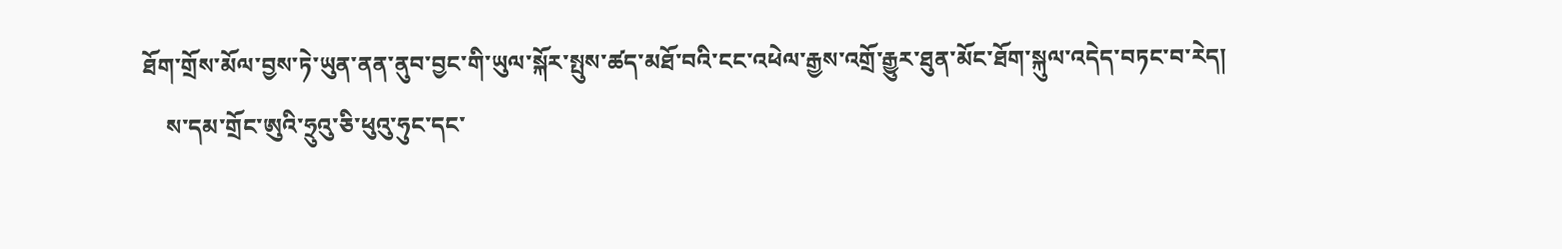ཐོག་གྲོས་མོལ་བྱས་ཏེ་ཡུན་ནན་ནུབ་བྱང་གི་ཡུལ་སྐོར་སྤུས་ཚད་མཐོ་བའི་ངང་འཕེལ་རྒྱས་འགྲོ་རྒྱུར་ཐུན་མོང་ཐོག་སྐུལ་འདེད་བཏང་བ་རེད།
    ས་དམ་གྲོང་ཨུའི་ཧྲུའུ་ཅི་ཕུའུ་ཧུང་དང་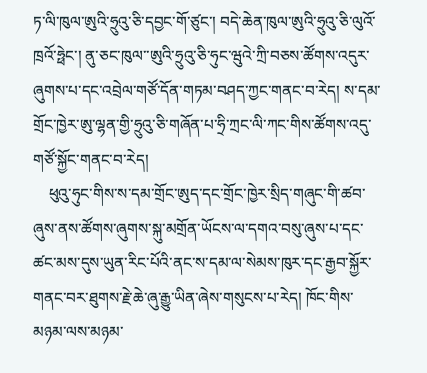ཏ་ལི་ཁུལ་ཨུའི་ཧྲུའུ་ཅི་དབྱང་གོ་ཙུང་། བདེ་ཆེན་ཁུལ་ཨུའི་ཧྲུའུ་ཅི་ལུའོ་ཁྲའོ་ཧྥེང་། ནུ་ཅང་ཁུལ་་ཨུའི་ཧྲུའུ་ཅི་ཧུང་ཝུའེ་ཀྲི་བཅས་ཚོགས་འདུར་ཞུགས་པ་དང་འབྲེལ་གཙོ་དོན་གཏམ་བཤད་ཀྱང་གནང་བ་རེད། ས་དམ་གྲོང་ཁྱེར་ཨུ་ལྷན་གྱི་ཧྲུའུ་ཅི་གཞོན་པ་ཧྲི་ཀྲང་ལི་ཀང་གིས་ཚོགས་འདུ་གཙོ་སྐྱོང་གནང་བ་རེད།
    ཕུའུ་ཧུང་གིས་ས་དམ་གྲོང་ཨུད་དང་གྲོང་ཁྱེར་སྲིད་གཞུང་གི་ཚབ་ཞུས་ནས་ཚོགས་ཞུགས་སྐུ་མགྲོན་ཡོངས་ལ་དགའ་བསུ་ཞུས་པ་དང་ཚང་མས་དུས་ཡུན་རིང་པོའི་ནང་ས་དམ་ལ་སེམས་ཁུར་དང་རྒྱབ་སྐྱོར་གནང་བར་ཐུགས་རྗེ་ཆེ་ཞུ་རྒྱུ་ཡིན་ཞེས་གསུངས་པ་རེད། ཁོང་གིས་མཉམ་ལས་མཉམ་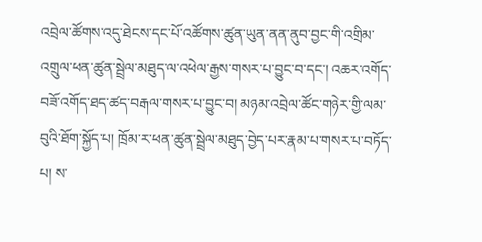འབྲེལ་ཚོགས་འདུ་ཐེངས་དང་པོ་འཚོགས་ཚུན་ཡུན་ནན་ནུབ་བྱང་གི་འགྲིམ་འགྲུལ་ཕན་ཚུན་སྦྲེལ་མཐུད་ལ་འཕེལ་རྒྱས་གསར་པ་བྱུང་བ་དང་། འཆར་འགོད་བཟོ་འགོད་ཐད་ཚད་བརྒལ་གསར་པ་བྱུང་བ། མཉམ་འབྲེལ་ཚོང་གཉེར་གྱི་ལམ་བུའི་ཐོག་སྐྱོད་པ། ཁྲོམ་ར་ཕན་ཚུན་སྦྲེལ་མཐུད་བྱེད་པར་རྣམ་པ་གསར་པ་བཏོད་པ། ས་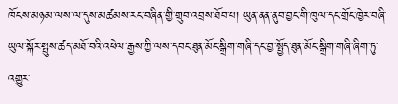ཁོངས་མཉམ་ལས་ལ་དུས་མཚམས་རང་བཞིན་གྱི་གྲུབ་འབྲས་ཐོབ་པ། ཡུན་ནན་ནུབ་བྱང་གི་ཁུལ་དང་གྲོང་ཁྱེར་བཞི་ཡུལ་སྐོར་སྤུས་ཚད་མཐོ་བའི་འཕེལ་རྒྱས་ཀྱི་ལས་དབང་ཐུན་མོང་སྒྲིག་གཞི་དང་བྱ་སྤྱོད་ཐུན་མོང་སྒྲིག་གཞི་ཞིག་ཏུ་འགྱུར་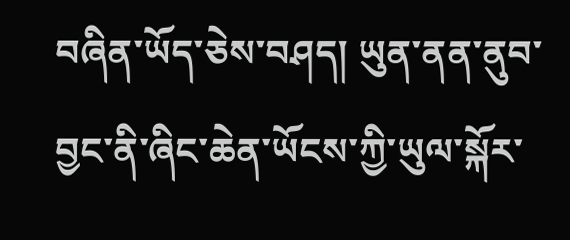བཞིན་ཡོད་ཅེས་བཤད། ཡུན་ནན་ནུབ་བྱང་ནི་ཞིང་ཆེན་ཡོངས་ཀྱི་ཡུལ་སྐོར་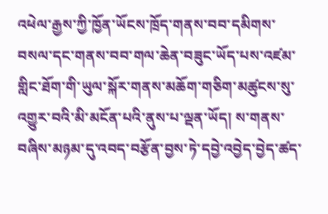འཕེལ་རྒྱས་ཀྱི་ཁྱོན་ཡོངས་ཁྲོད་གནས་བབ་དམིགས་བསལ་དང་གནས་བབ་གལ་ཆེན་བཟུང་ཡོད་པས་འཛམ་གླིང་ཐོག་གི་ཡུལ་སྐོར་གནས་མཆོག་གཅིག་མཚུངས་སུ་འགྱུར་བའི་མི་མངོན་པའི་ནུས་པ་ལྡན་ཡོད། ས་གནས་བཞིས་མཉམ་དུ་འབད་བརྩོན་བྱས་ཏེ་དབྱེ་འབྱེད་བྱེད་ཚད་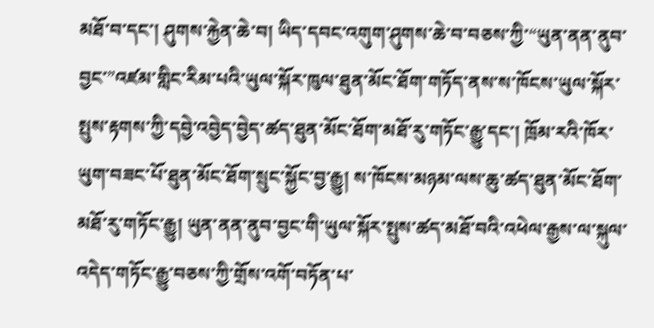མཐོ་བ་དང་། ཤུགས་རྐྱེན་ཆེ་བ། ཡིད་དབང་འགུག་ཤུགས་ཆེ་བ་བཅས་ཀྱི་“ཡུན་ནན་ནུབ་བྱང་”འཛམ་གླིང་རིམ་པའི་ཡུལ་སྐོར་ཁུལ་ཐུན་མོང་ཐོག་གཏོད་ནས་ས་ཁོངས་ཡུལ་སྐོར་སྤུས་རྟགས་ཀྱི་དབྱེ་འབྱེད་བྱེད་ཚད་ཐུན་མོང་ཐོག་མཐོ་རུ་གཏོང་རྒྱུ་དང་། ཁྲོམ་རའི་ཁོར་ཡུག་བཟང་པོ་ཐུན་མོང་ཐོག་སྲུང་སྐྱོང་བྱ་རྒྱུ། ས་ཁོངས་མཉམ་ལས་ཆུ་ཚད་ཐུན་མོང་ཐོག་མཐོ་རུ་གཏོང་རྒྱུ། ཡུན་ནན་ནུབ་བྱང་གི་ཡུལ་སྐོར་སྤུས་ཚད་མཐོ་བའི་འཕེལ་རྒྱས་ལ་སྐུལ་འདེད་གཏོང་རྒྱུ་བཅས་ཀྱི་གྲོས་འགོ་བཏོན་པ་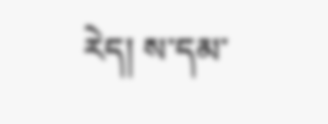རེད། ས་དམ་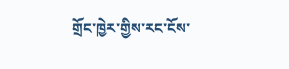གྲོང་ཁྱེར་གྱིས་རང་ངོས་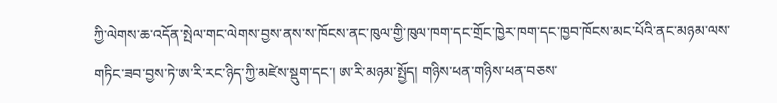ཀྱི་ལེགས་ཆ་འདོན་སྤེལ་གང་ལེགས་བྱས་ནས་ས་ཁོངས་ནང་ཁུལ་གྱི་ཁུལ་ཁག་དང་གྲོང་ཁྱེར་ཁག་དང་ཁྱབ་ཁོངས་མང་པོའི་ནང་མཉམ་ལས་གཏིང་ཟབ་བྱས་ཏེ་ཨ་རི་རང་ཉིད་ཀྱི་མཛེས་སྡུག་དང་། ཨ་རི་མཉམ་སྤྱོད། གཉིས་ཕན་གཉིས་ཕན་བཅས་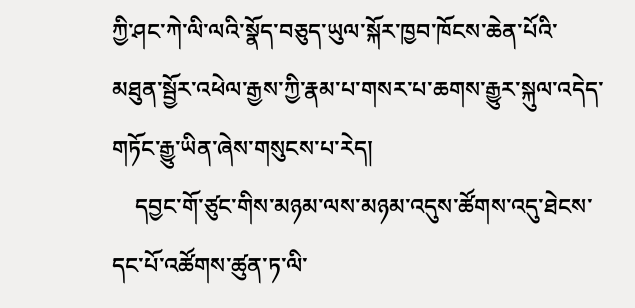ཀྱི་ཤང་ཀེ་ལི་ལའི་སྣོད་བཅུད་ཡུལ་སྐོར་ཁྱབ་ཁོངས་ཆེན་པོའི་མཐུན་སྦྱོར་འཕེལ་རྒྱས་ཀྱི་རྣམ་པ་གསར་པ་ཆགས་རྒྱུར་སྐུལ་འདེད་གཏོང་རྒྱུ་ཡིན་ཞེས་གསུངས་པ་རེད།
    དབྱང་གོ་ཙུང་གིས་མཉམ་ལས་མཉམ་འདུས་ཚོགས་འདུ་ཐེངས་དང་པོ་འཚོགས་ཚུན་ཏ་ལི་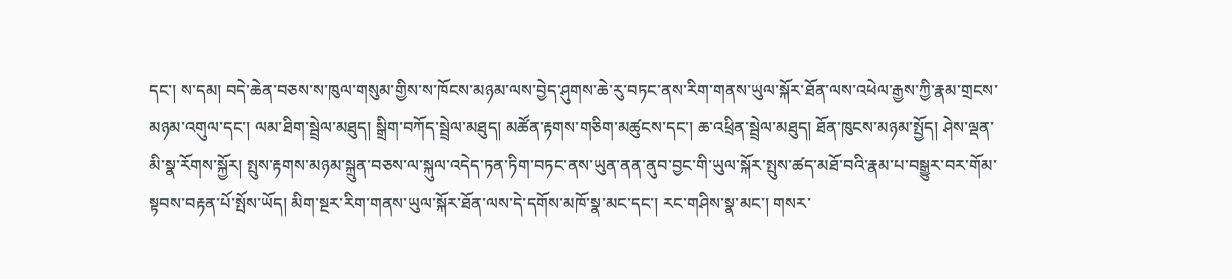དང་། ས་དམ། བདེ་ཆེན་བཅས་ས་ཁུལ་གསུམ་གྱིས་ས་ཁོངས་མཉམ་ལས་བྱེད་ཤུགས་ཆེ་རུ་བཏང་ནས་རིག་གནས་ཡུལ་སྐོར་ཐོན་ལས་འཕེལ་རྒྱས་ཀྱི་རྣམ་གྲངས་མཉམ་འགུལ་དང་། ལམ་ཐིག་སྦྲེལ་མཐུད། སྒྲིག་བཀོད་སྦྲེལ་མཐུད། མཚོན་རྟགས་གཅིག་མཚུངས་དང་། ཆ་འཕྲིན་སྦྲེལ་མཐུད། ཐོན་ཁུངས་མཉམ་སྤྱོད། ཤེས་ལྡན་མི་སྣ་རོགས་སྐྱོར། སྤུས་རྟགས་མཉམ་སྐྲུན་བཅས་ལ་སྐུལ་འདེད་ཏན་ཏིག་བཏང་ནས་ཡུན་ནན་ནུབ་བྱང་གི་ཡུལ་སྐོར་སྤུས་ཚད་མཐོ་བའི་རྣམ་པ་བསྒྱུར་བར་གོམ་སྟབས་བརྟན་པོ་སྤོས་ཡོད། མིག་སྔར་རིག་གནས་ཡུལ་སྐོར་ཐོན་ལས་དེ་དགོས་མཁོ་སྣ་མང་དང་། རང་གཤིས་སྣ་མང་། གསར་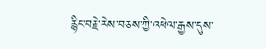རྙིང་བརྗེ་རེས་བཅས་ཀྱི་འཕེལ་རྒྱས་དུས་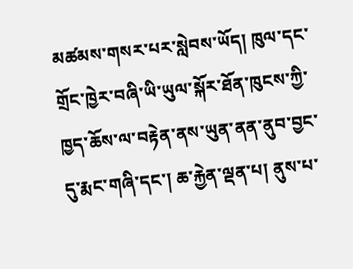མཚམས་གསར་པར་སླེབས་ཡོད། ཁུལ་དང་གྲོང་ཁྱེར་བཞི་ཡི་ཡུལ་སྐོར་ཐོན་ཁུངས་ཀྱི་ཁྱད་ཆོས་ལ་བརྟེན་ནས་ཡུན་ནན་ནུབ་བྱང་དུ་རྨང་གཞི་དང་། ཆ་རྐྱེན་ལྡན་པ། ནུས་པ་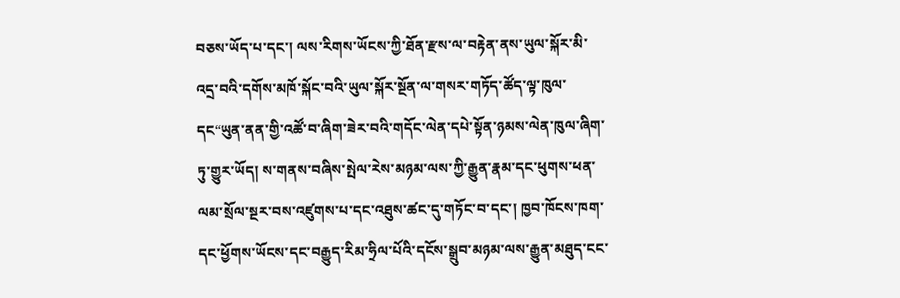བཅས་ཡོད་པ་དང་། ལས་རིགས་ཡོངས་ཀྱི་ཐོན་རྫས་ལ་བརྟེན་ནས་ཡུལ་སྐོར་མི་འདྲ་བའི་དགོས་མཁོ་སྐོང་བའི་ཡུལ་སྐོར་སྔོན་ལ་གསར་གཏོད་ཚོད་ལྟ་ཁུལ་དང“ཡུན་ནན་གྱི་འཚོ་བ་ཞིག་ཟེར་བའི་གདོང་ལེན་དཔེ་སྟོན་ཉམས་ལེན་ཁུལ་ཞིག་ཏུ་གྱུར་ཡོད། ས་གནས་བཞིས་སྤེལ་རེས་མཉམ་ལས་ཀྱི་རྒྱུན་རྣམ་དང་ཕུགས་ཕན་ལམ་སྲོལ་སྔར་བས་འཛུགས་པ་དང་འཐུས་ཚང་དུ་གཏོང་བ་དང་། ཁྱབ་ཁོངས་ཁག་དང་ཕྱོགས་ཡོངས་དང་བརྒྱུད་རིམ་ཧྲིལ་པོའི་དངོས་སྒྲུབ་མཉམ་ལས་རྒྱུན་མཐུད་ངང་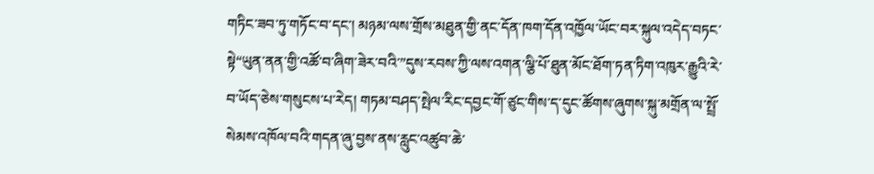གཏིང་ཟབ་ཏུ་གཏོང་བ་དང་། མཉམ་ལས་གྲོས་མཐུན་གྱི་ནང་དོན་ཁག་དོན་འཁྱོལ་ཡོང་བར་སྐུལ་འདེད་བཏང་སྟེ“ཡུན་ནན་གྱི་འཚོ་བ་ཞིག་ཟེར་བའི་”དུས་རབས་ཀྱི་ལས་འགན་ལྕི་པོ་ཐུན་མོང་ཐོག་ཏན་ཏིག་འཁུར་རྒྱུའི་རེ་བ་ཡོད་ཅེས་གསུངས་པ་རེད། གཏམ་བཤད་སྤེལ་རིང་དབྱང་གོ་ཙུང་གིས་ད་དུང་ཚོགས་ཞུགས་སྐུ་མགྲོན་ལ་སྤྲོ་སེམས་འཁོལ་བའི་གདན་ཞུ་བྱས་ནས་རླུང་འཚུབ་ཆེ་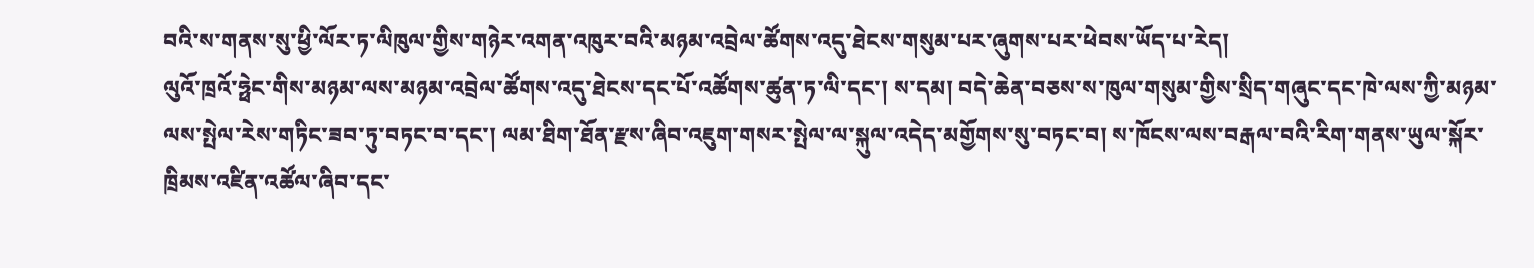བའི་ས་གནས་སུ་ཕྱི་ལོར་ཏ་ལིཁུལ་གྱིས་གཉེར་འགན་འཁུར་བའི་མཉམ་འབྲེལ་ཚོགས་འདུ་ཐེངས་གསུམ་པར་ཞུགས་པར་ཕེབས་ཡོད་པ་རེད།
ལུའོ་ཁྲའོ་ཧྥེང་གིས་མཉམ་ལས་མཉམ་འབྲེལ་ཚོགས་འདུ་ཐེངས་དང་པོ་འཚོགས་ཚུན་ཏ་ལི་དང་། ས་དམ། བདེ་ཆེན་བཅས་ས་ཁུལ་གསུམ་གྱིས་སྲིད་གཞུང་དང་ཁེ་ལས་ཀྱི་མཉམ་ལས་སྤེལ་རེས་གཏིང་ཟབ་ཏུ་བཏང་བ་དང་། ལམ་ཐིག་ཐོན་རྫས་ཞིབ་འཇུག་གསར་སྤེལ་ལ་སྐུལ་འདེད་མགྱོགས་སུ་བཏང་བ། ས་ཁོངས་ལས་བརྒལ་བའི་རིག་གནས་ཡུལ་སྐོར་ཁྲིམས་འཛིན་འཚོལ་ཞིབ་དང་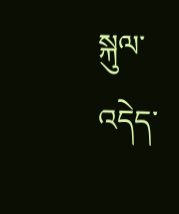སྐུལ་འདེད་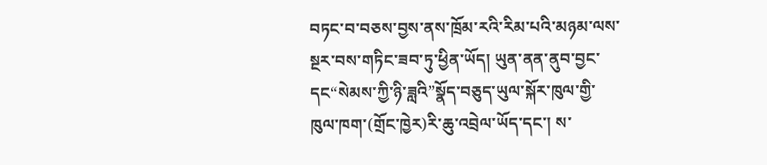བཏང་བ་བཅས་བྱས་ནས་ཁྲོམ་རའི་རིམ་པའི་མཉམ་ལས་སྔར་བས་གཏིང་ཟབ་ཏུ་ཕྱིན་ཡོད། ཡུན་ནན་ནུབ་བྱང་དང“སེམས་ཀྱི་ཉི་ཟླའི”སྣོད་བཅུད་ཡུལ་སྐོར་ཁུལ་གྱི་ཁུལ་ཁག་(གྲོང་ཁྱེར)རི་ཆུ་འབྲེལ་ཡོད་དང་། ས་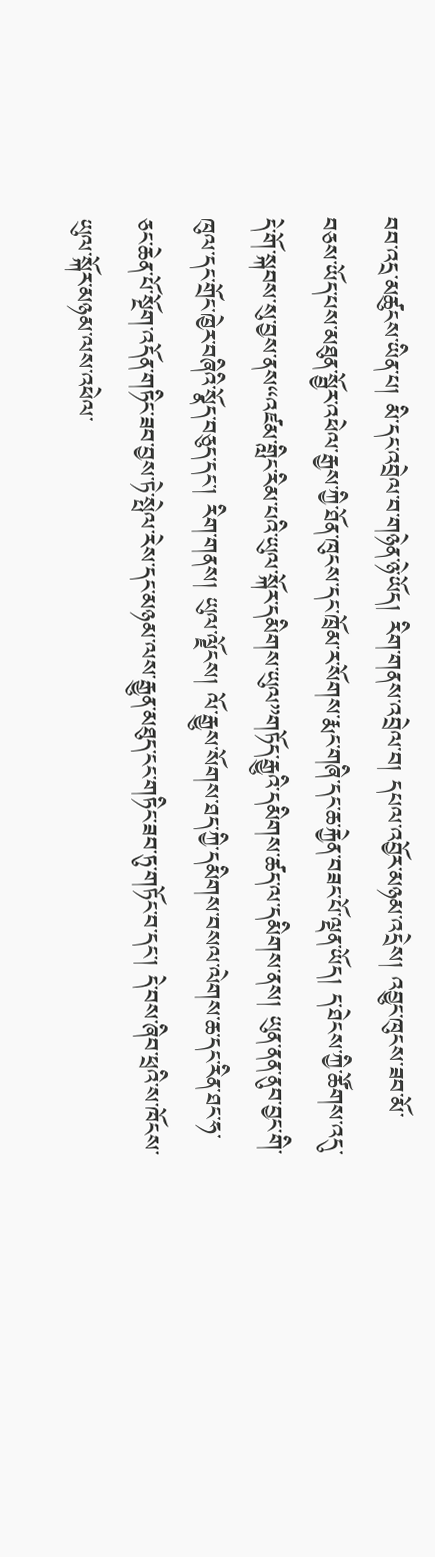བབ་འདྲ་མཚུངས་ཡིན་པ། མི་དང་འབྲེལ་བ་གཉེན་ཉེ་ཡོད། རིག་གནས་འབྲེལ་བ། དཔལ་འབྱོར་མཉམ་འདྲེས། འབྱུང་ཁུངས་ཟབ་མོ་བཅས་ཡོད་པས་མཐུན་སྦྱོར་འཕེལ་རྒྱས་ཀྱི་ཐོན་ཁུངས་དང་ཁྲོམ་ར་སོགས་རྨང་གཞི་དང་ཆ་རྐྱེན་བཟང་པོ་ལྡན་ཡོད། ད་ཐེངས་ཀྱི་ཚོགས་འདུ་དེ་གོ་སྐབས་སུ་བྱས་ནས“འཛམ་གླིང་རིམ་པའི་ཡུལ་སྐོར་དམིགས་ཡུལ”གཏོད་རྒྱུའི་དམིགས་ཚད་ལ་དམིགས་ནས། ཡུན་ནན་ནུབ་བྱང་གི་ཁུལ་དང་གྲོང་ཁྱེར་བཞིའི་སྣོད་བཅུད་དང་། རིག་གནས། ཡུལ་ལྗོངས། ལོ་རྒྱུས་སོགས་ཐད་ཀྱི་དམིགས་བསལ་ལེགས་ཆ་དང་རིན་ཐང་ཧ་ཅང་ཆེན་པོ་སྔོག་འདོན་གཏིང་ཟབ་བྱས་ཏེ་སྤེལ་རེས་དང་མཉམ་ལས་རྒྱུན་མཐུད་ངང་གཏིང་ཟབ་ཏུ་གཏོང་བ་དང་། དེ་བས་ཞིབ་ཕྲའི་ས་ཁོངས་ཡུལ་སྐོར་མཉམ་ལས་འཕེལ་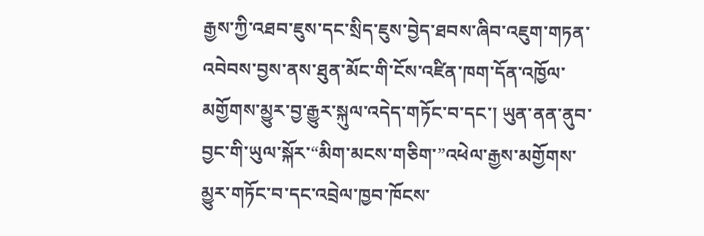རྒྱས་ཀྱི་འཐབ་ཇུས་དང་སྲིད་ཇུས་བྱེད་ཐབས་ཞིབ་འཇུག་གཏན་འབེབས་བྱས་ནས་ཐུན་མོང་གི་ངོས་འཛིན་ཁག་དོན་འཁྱོལ་མགྱོགས་མྱུར་བྱ་རྒྱུར་སྐུལ་འདེད་གཏོང་བ་དང་། ཡུན་ནན་ནུབ་བྱང་གི་ཡུལ་སྐོར་“མིག་མངས་གཅིག་”འཕེལ་རྒྱས་མགྱོགས་མྱུར་གཏོང་བ་དང་འབྲེལ་ཁྱབ་ཁོངས་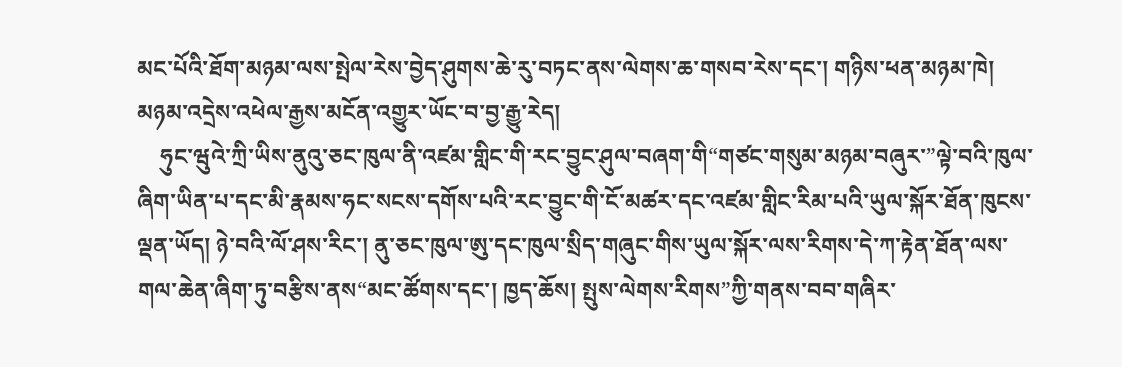མང་པོའི་ཐོག་མཉམ་ལས་སྤེལ་རེས་བྱེད་ཤུགས་ཆེ་རུ་བཏང་ནས་ལེགས་ཆ་གསབ་རེས་དང་། གཉིས་ཕན་མཉམ་ཁེ། མཉམ་འདྲེས་འཕེལ་རྒྱས་མངོན་འགྱུར་ཡོང་བ་བྱ་རྒྱུ་རེད།
    ཧུང་ཝུའེ་ཀྲི་ཡིས་ནུའུ་ཅང་ཁུལ་ནི་འཛམ་གླིང་གི་རང་བྱུང་ཤུལ་བཞག་གི“གཙང་གསུམ་མཉམ་བཞུར་”ལྟེ་བའི་ཁུལ་ཞིག་ཡིན་པ་དང་མི་རྣམས་ཧང་སངས་དགོས་པའི་རང་བྱུང་གི་ངོ་མཚར་དང་འཛམ་གླིང་རིམ་པའི་ཡུལ་སྐོར་ཐོན་ཁུངས་ལྡན་ཡོད། ཉེ་བའི་ལོ་ཤས་རིང་། ནུ་ཅང་ཁུལ་ཨུ་དང་ཁུལ་སྲིད་གཞུང་གིས་ཡུལ་སྐོར་ལས་རིགས་དེ་ཀ་རྟེན་ཐོན་ལས་གལ་ཆེན་ཞིག་ཏུ་བརྩིས་ནས“མང་ཚོགས་དང་། ཁྱད་ཆོས། སྤུས་ལེགས་རིགས”ཀྱི་གནས་བབ་གཞིར་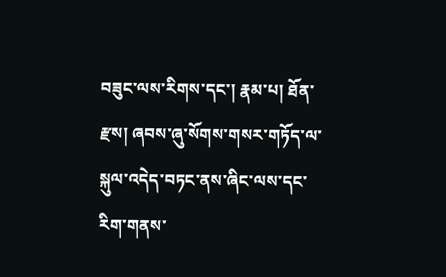བཟུང་ལས་རིགས་དང་། རྣམ་པ། ཐོན་རྫས། ཞབས་ཞུ་སོགས་གསར་གཏོད་ལ་སྐུལ་འདེད་བཏང་ནས་ཞིང་ལས་དང་རིག་གནས་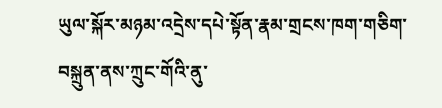ཡུལ་སྐོར་མཉམ་འདྲེས་དཔེ་སྟོན་རྣམ་གྲངས་ཁག་གཅིག་བསྐྲུན་ནས་ཀྲུང་གོའི་ནུ་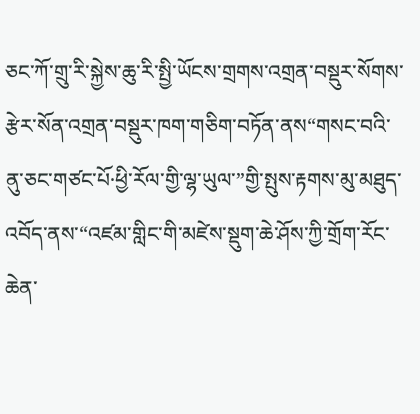ཅང་ཀོ་གྲུ་རི་སྐྱེས་ཆུ་རི་སྤྱི་ཡོངས་གྲགས་འགྲན་བསྡུར་སོགས་རྩེར་སོན་འགྲན་བསྡུར་ཁག་གཅིག་བཏོན་ནས“གསང་བའི་ནུ་ཅང་གཙང་པོ·ཕྱི་རོལ་གྱི་ལྷ་ཡུལ་”གྱི་སྤུས་རྟགས་མུ་མཐུད་འབོད་ནས་“འཛམ་གླིང་གི་མཛེས་སྡུག་ཆེ་ཤོས་ཀྱི་གྲོག་རོང་ཆེན་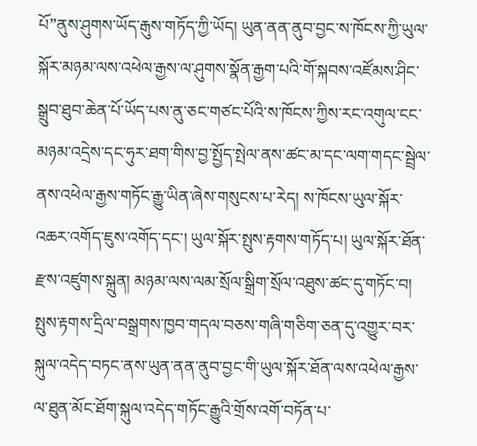པོ”ནུས་ཤུགས་ཡོད་རྒུས་གཏོད་ཀྱི་ཡོད། ཡུན་ནན་ནུབ་བྱང་ས་ཁོངས་ཀྱི་ཡུལ་སྐོར་མཉམ་ལས་འཕེལ་རྒྱས་ལ་ཤུགས་སྣོན་རྒྱག་པའི་གོ་སྐབས་འཛོམས་ཤིང་སྒྲུབ་ཐུབ་ཆེན་པོ་ཡོད་པས་ནུ་ཅང་གཙང་པོའི་ས་ཁོངས་ཀྱིས་རང་འགུལ་ངང་མཉམ་འདྲེས་དང་ཧུར་ཐག་གིས་བྱ་སྤྱོད་སྤེལ་ནས་ཚང་མ་དང་ལག་གདང་སྦྲེལ་ནས་འཕེལ་རྒྱས་གཏོང་རྒྱུ་ཡིན་ཞེས་གསུངས་པ་རེད། ས་ཁོངས་ཡུལ་སྐོར་འཆར་འགོད་ཇུས་འགོད་དང་། ཡུལ་སྐོར་སྤུས་རྟགས་གཏོད་པ། ཡུལ་སྐོར་ཐོན་རྫས་འཛུགས་སྐྲུན། མཉམ་ལས་ལམ་སྲོལ་སྒྲིག་སྲོལ་འཐུས་ཚང་དུ་གཏོང་བ། སྤུས་རྟགས་དྲིལ་བསྒྲགས་ཁྱབ་གདལ་བཅས་གཞི་གཅིག་ཅན་དུ་འགྱུར་བར་སྐུལ་འདེད་བཏང་ནས་ཡུན་ནན་ནུབ་བྱང་གི་ཡུལ་སྐོར་ཐོན་ལས་འཕེལ་རྒྱས་ལ་ཐུན་མོང་ཐོག་སྐུལ་འདེད་གཏོང་རྒྱུའི་གྲོས་འགོ་བཏོན་པ་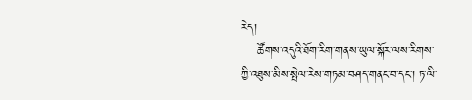རེད།
    ཚོགས་འདུའི་ཐོག་རིག་གནས་ཡུལ་སྐོར་ལས་རིགས་ཀྱི་འཐུས་མིས་སྤེལ་རེས་གཏམ་བཤད་གནང་བ་དང་། ཏ་ལི་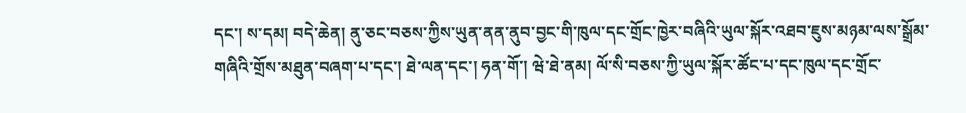དང་། ས་དམ། བདེ་ཆེན། ནུ་ཅང་བཅས་ཀྱིས་ཡུན་ནན་ནུབ་བྱང་གི་ཁུལ་དང་གྲོང་ཁྱེར་བཞིའི་ཡུལ་སྐོར་འཐབ་ཇུས་མཉམ་ལས་སྒྲོམ་གཞིའི་གྲོས་མཐུན་བཞག་པ་དང་། ཐེ་ལན་དང་། ཧན་གོ་། ཝེ་ཐེ་ནམ། ལོ་སི་བཅས་ཀྱི་ཡུལ་སྐོར་ཚོང་པ་དང་ཁུལ་དང་གྲོང་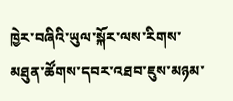ཁྱེར་བཞིའི་ཡུལ་སྐོར་ལས་རིགས་མཐུན་ཚོགས་དབར་འཐབ་ཇུས་མཉམ་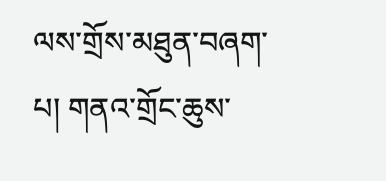ལས་གྲོས་མཐུན་བཞག་པ། གནའ་གྲོང་ཆུས་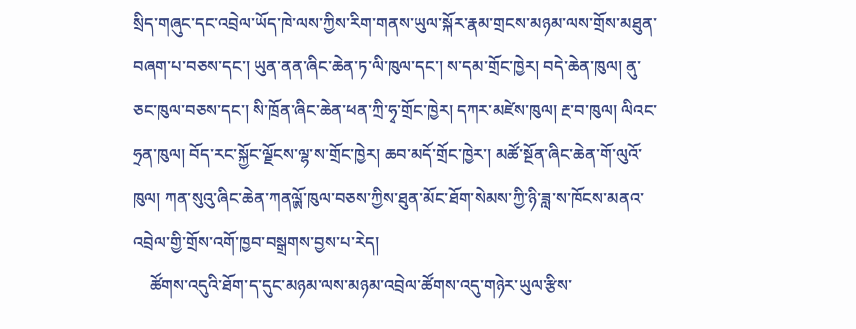སྲིད་གཞུང་དང་འབྲེལ་ཡོད་ཁེ་ལས་ཀྱིས་རིག་གནས་ཡུལ་སྐོར་རྣམ་གྲངས་མཉམ་ལས་གྲོས་མཐུན་བཞག་པ་བཅས་དང་། ཡུན་ནན་ཞིང་ཆེན་ཏ་ལི་ཁུལ་དང་། ས་དམ་གྲོང་ཁྱེར། བདེ་ཆེན་ཁུལ། ནུ་ཅང་ཁུལ་བཅས་དང་། སི་ཁྲོན་ཞིང་ཆེན་ཕན་ཀྲི་ཧྭ་གྲོང་ཁྱེར། དཀར་མཛེས་ཁུལ། རྔ་བ་ཁུལ། ལིའང་ཧྲན་ཁུལ། བོད་རང་སྐྱོང་ལྗོངས་ལྷ་ས་གྲོང་ཁྱེར། ཆབ་མདོ་གྲོང་ཁྱེར་། མཚོ་སྔོན་ཞིང་ཆེན་གོ་ལུའོ་ཁུལ། ཀན་སུའུ་ཞིང་ཆེན་ཀནལྸོ་ཁུལ་བཅས་ཀྱིས་ཐུན་མོང་ཐོག་སེམས་ཀྱི་ཉི་ཟླ་ས་ཁོངས་མནའ་འབྲེལ་གྱི་གྲོས་འགོ་ཁྱབ་བསྒྲགས་བྱས་པ་རེད།
    ཚོགས་འདུའི་ཐོག་ད་དུང་མཉམ་ལས་མཉམ་འབྲེལ་ཚོགས་འདུ་གཉེར་ཡུལ་རྩིས་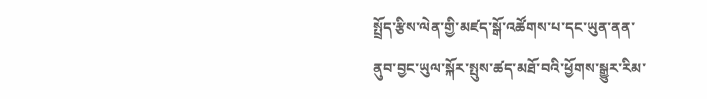སྤྲོད་རྩིས་ལེན་གྱི་མཛད་སྒོ་འཚོགས་པ་དང་ཡུན་ནན་ནུབ་བྱང་ཡུལ་སྐོར་སྤུས་ཚད་མཐོ་བའི་ཕྱོགས་སྒྱུར་རིམ་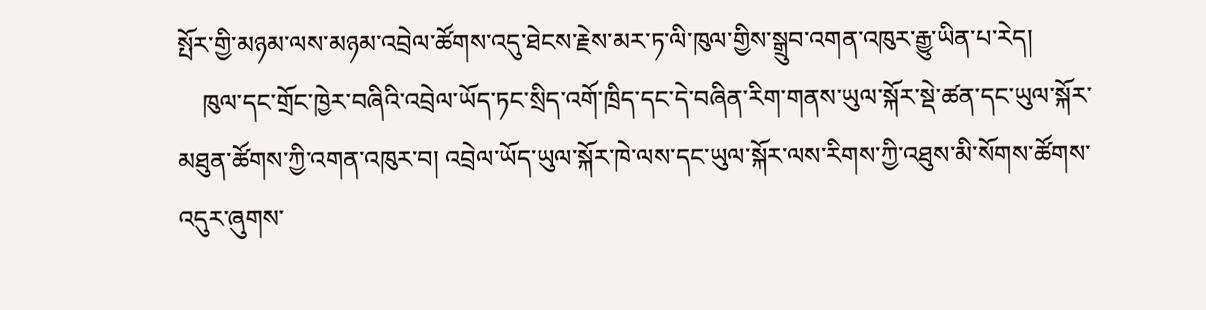སྤོར་གྱི་མཉམ་ལས་མཉམ་འབྲེལ་ཚོགས་འདུ་ཐེངས་རྗེས་མར་ཏ་ལི་ཁུལ་གྱིས་སྒྲུབ་འགན་འཁུར་རྒྱུ་ཡིན་པ་རེད།
    ཁུལ་དང་གྲོང་ཁྱེར་བཞིའི་འབྲེལ་ཡོད་ཏང་སྲིད་འགོ་ཁྲིད་དང་དེ་བཞིན་རིག་གནས་ཡུལ་སྐོར་སྡེ་ཚན་དང་ཡུལ་སྐོར་མཐུན་ཚོགས་ཀྱི་འགན་འཁུར་བ། འབྲེལ་ཡོད་ཡུལ་སྐོར་ཁེ་ལས་དང་ཡུལ་སྐོར་ལས་རིགས་ཀྱི་འཐུས་མི་སོགས་ཚོགས་འདུར་ཞུགས་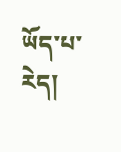ཡོད་པ་རེད།